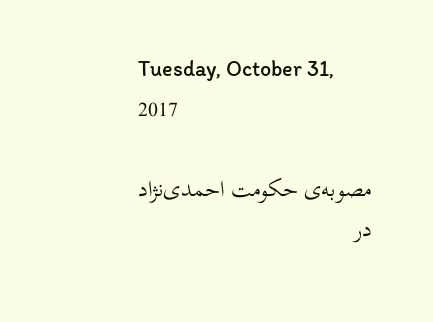Tuesday, October 31, 2017

مصوبه‌ی حکومت احمدی‌نژاد در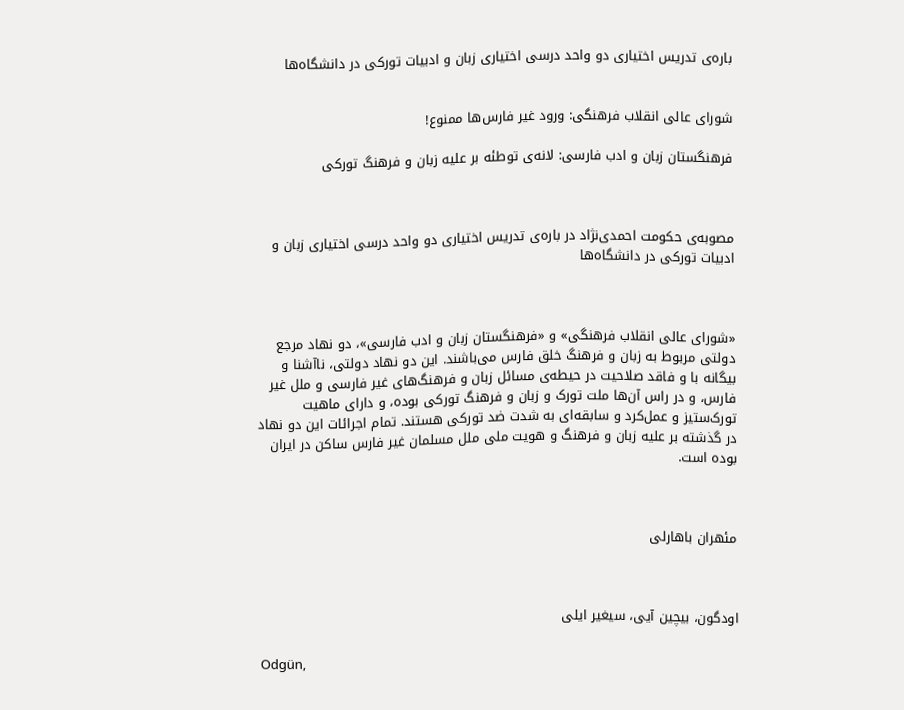باره‌ی تدریس اختیاری دو واحد درسی اختیاری زبان‌ و ادبیات تورکی در دانشگاه‌ها


شورای عالی انقلاب فرهنگی: ورود غیر فارس‌ها ممنوع!

فرهنگستان زبان‌ و ادب فارسی: لانه‌ی توطئه بر علیه زبان‌ و فرهنگ تورکی



مصوبه‌ی حکومت احمدی‌نژاد در باره‌ی تدریس اختیاری دو واحد درسی اختیاری زبان‌ و ادبیات تورکی در دانشگاه‌ها



«شورای عالی انقلاب فرهنگی» و «فرهنگستان زبان‌ و ادب فارسی»، دو نهاد مرجع دولتی مربوط به زبان‌ و فرهنگ خلق فارس می‌باشند. این دو نهاد دولتی، ناآشنا و بیگانه با و فاقد صلاحیت در حیطه‌ی مسائل زبان‌ و فرهنگ‌های غیر فارسی و ملل غیر فارس، و در راس آن‌ها ملت تورک و زبان‌ و فرهنگ تورکی بوده، و دارای ماهیت تورک‌ستیز و عمل‌کرد و سابقه‌ای به شدت ضد تورکی هستند. تمام اجرائات این دو نهاد در گذشته بر علیه زبان‌ و فرهنگ و هویت ملی ملل مسلمان غیر فارس ساکن در ایران بوده است.



مئهران باهارلی



اودگون، بیچین آیی، سیغیر ایلی

Odgün,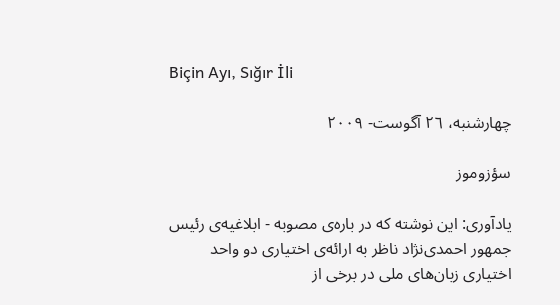Biçin Ayı, Sığır İli

چهارشنبه، ٢٦ آگوست- ٢٠٠٩

سؤزوموز

یادآوری: این نوشته که در باره‌ی مصوبه - ابلاغیه‌ی رئیس جمهور احمدی‌نژاد ناظر به ارائه‌ی اختیاری دو واحد اختیاری زبان‌‌های ملی در برخی از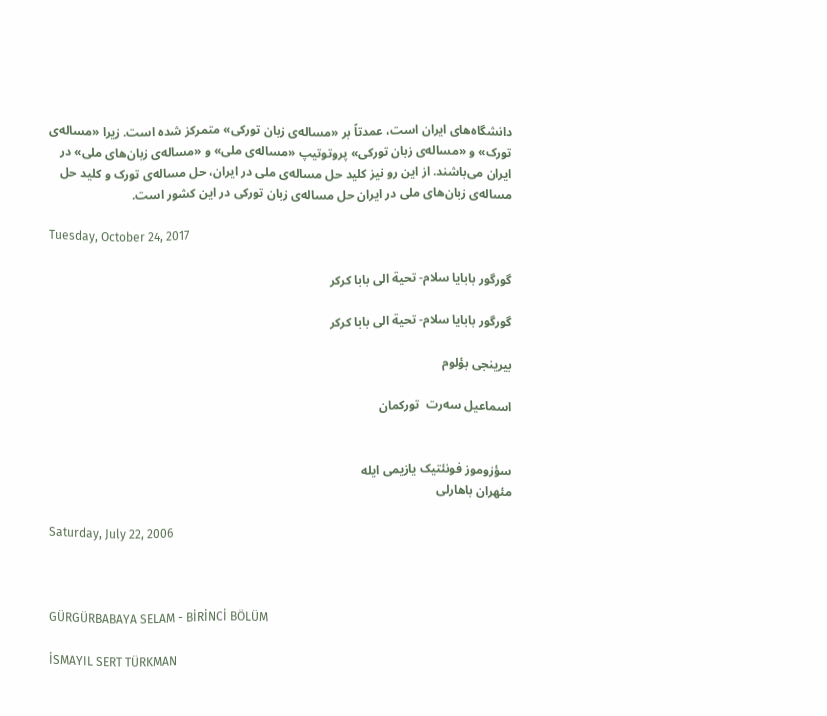دانشگاه‌های ایران است، عمدتاً بر «مساله‌ی زبان‌ تورکی» متمرکز شده است. زیرا «مساله‌ی تورک» و «مساله‌ی زبان‌ تورکی» پروتوتیپ «مساله‌ی ملی» و «مساله‌ی زبان‌‌های ملی» در ایران می‌باشند. از این رو نیز کلید حل مساله‌ی ملی در ایران، حل مساله‌ی تورک و کلید حل مساله‌ی زبان‌‌های ملی در ایران حل مساله‌ی زبان‌ تورکی در این کشور است.

Tuesday, October 24, 2017

گورگور بابايا سلام- تحية الی بابا كركر

گورگور بابایا سلام- تحیة الی بابا كركر

بیرینجی بؤلوم

اسماعیل سه‌رت  تورکمان


سؤزوموز فونئتیک یازیمی ایله
مئهران باهارلی

Saturday, July 22, 2006



GÜRGÜRBABAYA SELAM - BİRİNCİ BÖLÜM

İSMAYIL SERT TÜRKMAN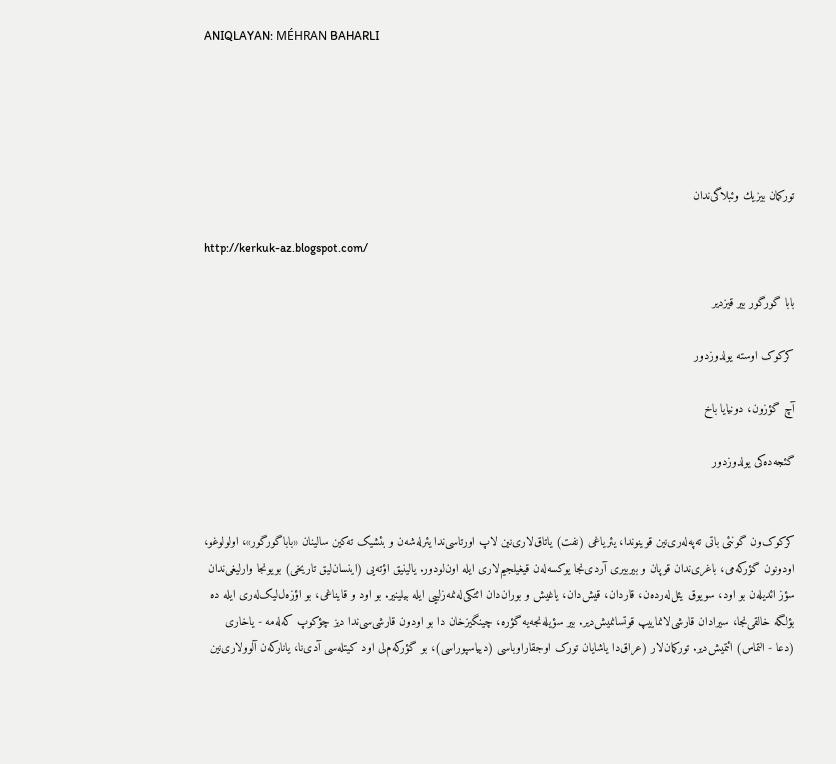ANIQLAYAN: MÉHRAN BAHARLI





توركمان بیزیك وئبلاگی‌ندان

http://kerkuk-az.blogspot.com/

بابا گورگور بیر قیزدیر

کرکوک اوسته یولدوزدور

آچ گؤزون، دونیایا باخ

گئجه‌ده‌کی یولدوزدور


کرکوک‌ون گونئی باتی ته‌په‌له‌ری‌نین قوینوندا، یئریاغی (نفت) یاتاق‌لاری‌نین لاپ اورتاسی‌ندا یئرله‌شه‌ن و بئشیک ته‌کین سالینان «باباگورگور»، اولولوغو، اودونون گؤرکه‌می، باغری‌ندان قوپان و بیربیری آردی‌نجا یوکسه‌له‌ن قیغیلجیم‌لاری ایله اون‌لودور. یالینیق اؤته‌یی (اینسان‌لیق تاریخی) بویونجا وارلیغی‌ندان سؤز ائدیله‌ن بو اود، سویوق یئل‌له‌رده‌ن، قاردان، قیش‌دان، یاغیش و بوران‌دان ائتکی‌له‌نمه‌زلییی ایله بیلینیر. بو اود و قایناغی، بو اؤزه‌ل‌لیک‌له‌ری ایله ده بؤلگه خالقی‌نجا، سیرادان قارشی‌لانماییپ قوتسانمیش‌دیر. بیر سؤیله‌نجه‌یه گؤره، چینگیزخان دا بو اودون قارشی‌سی‌ندا دیز چؤکوپ که‌له‌مه - یاخاری (دعا - التماس) ائتمیش‌دیر. تورکمان‌لار (عراق‌دا یاشایان تورک اوجقاراوباسی (دییاسپوراسی)، بو گؤرکه‌م‌لی اود کیتله‌سی آدی‌نا، یانارکه‌ن آلوولاری‌نین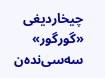چیخاردیغی «گورگور» سه‌سی‌نده‌ن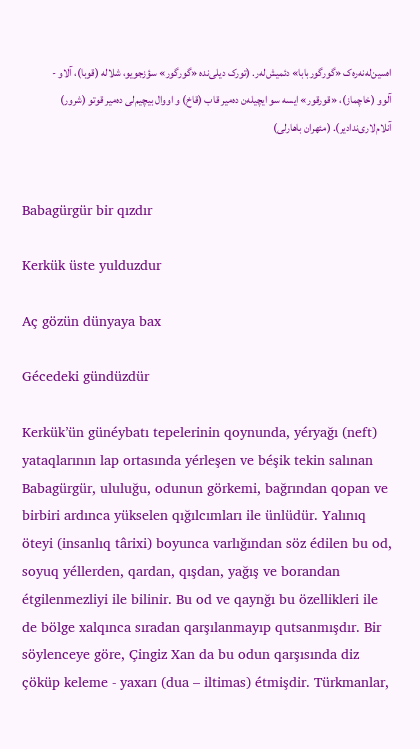اه‌سین‌له‌نه‌ره‌ک «گورگوربابا» دئمیش‌له‌ر. (تورک دیلی‌نده «گورگور» سؤزجویو، شلاله (قوبا)، آلاو - آلوو (خاچماز)، «قورقور» ایسه سو ایچیله‌ن ده‌میر قاب (قاخ) و اووال بیچیم‌لی ده‌میر قوتو (شرور) آنلام‌لاری‌ندادیر). (مئهران باهارلی)


Babagürgür bir qızdır

Kerkük üste yulduzdur

Aç gözün dünyaya bax

Gécedeki gündüzdür

Kerkük’ün günéybatı tepelerinin qoynunda, yéryağı (neft) yataqlarının lap ortasında yérleşen ve béşik tekin salınan Babagürgür, ululuğu, odunun görkemi, bağrından qopan ve birbiri ardınca yükselen qığılcımları ile ünlüdür. Yalınıq öteyi (insanlıq târixi) boyunca varlığından söz édilen bu od, soyuq yéllerden, qardan, qışdan, yağış ve borandan étgilenmezliyi ile bilinir. Bu od ve qaynğı bu özellikleri ile de bölge xalqınca sıradan qarşılanmayıp qutsanmışdır. Bir söylenceye göre, Çingiz Xan da bu odun qarşısında diz çöküp keleme - yaxarı (dua – iltimas) étmişdir. Türkmanlar,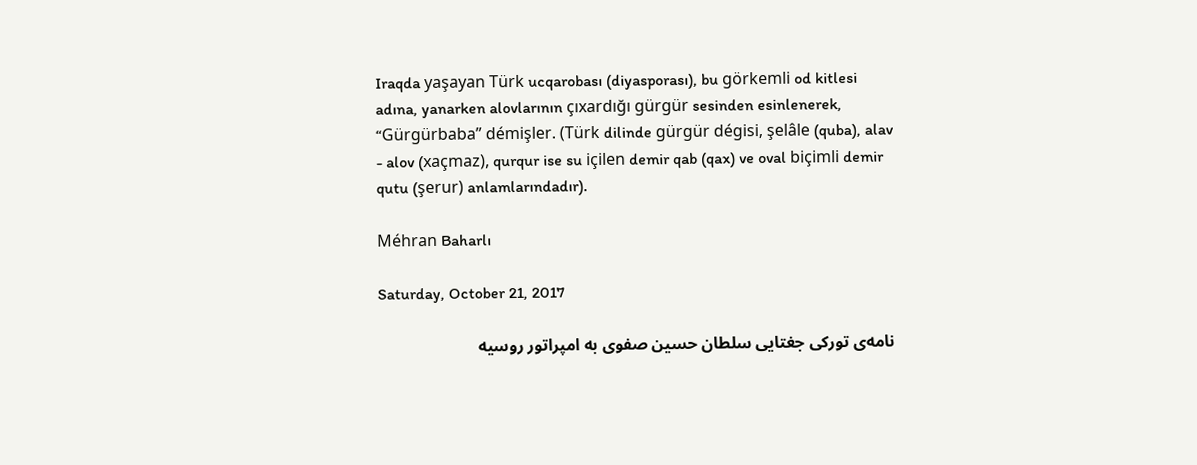Iraqda yaşayan Türk ucqarobası (diyasporası), bu görkemli od kitlesi adına, yanarken alovlarının çıxardığı gürgür sesinden esinlenerek, “Gürgürbaba” démişler. (Türk dilinde gürgür dégisi, şelâle (quba), alav - alov (xaçmaz), qurqur ise su içilen demir qab (qax) ve oval biçimli demir qutu (şerur) anlamlarındadır).

Méhran Baharlı

Saturday, October 21, 2017

نامه‌ی تورکی جغتايی سلطان حسين صفوی به امپراتور روسيه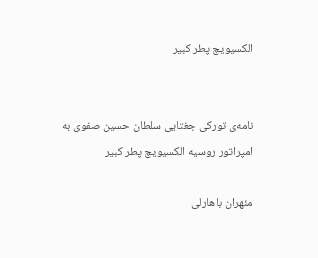الکسيويچ پطر کبير


نامه‌ی تورکی جغتايی سلطان حسين صفوی به امپراتور روسيه الکسيويچ پطر کبير

مئهران باهارلی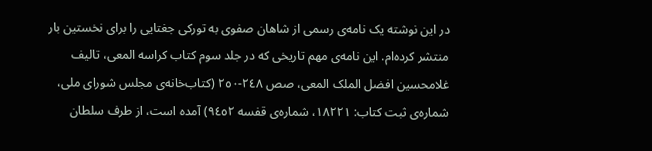در این نوشته یک نامه‌ی رسمی از شاهان صفوی به تورکی جغتایی را برای نخستین بار منتشر کرده‌ام. این نامه‌ی مهم تاریخی که در جلد سوم کتاب کراسه المعی، تالیف غلامحسین افضل الملک المعی، صص ٢٤٨-٢٥٠ (کتاب‌خانه‌ی مجلس شورای ملی، شماره‌ی ثبت کتاب: ١٨٢٢١، شماره‌ی قفسه ٩٤٥٢) آمده است، از طرف سلطان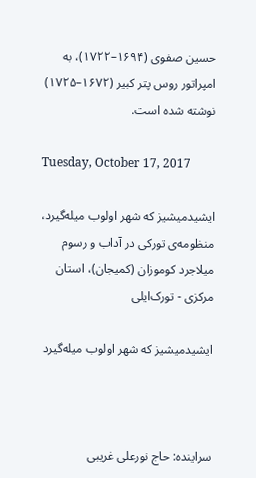حسین صفوی (۱۶۹۴–۱۷۲۲)، به امپراتور روس پتر کبیر (۱۶۷۲–۱۷۲۵) نوشته شده است.

Tuesday, October 17, 2017

ایشیدمیشیز که شهر اولوب میله‌گیرد، منظومه‌ی تورکی در آداب و رسوم میلاجرد کوموزان (کمیجان)، استان مرکزی - تورک‌ایلی

ایشیدمیشیز که شهر اولوب میله‌گیرد



سراینده: حاج نورعلی غریبی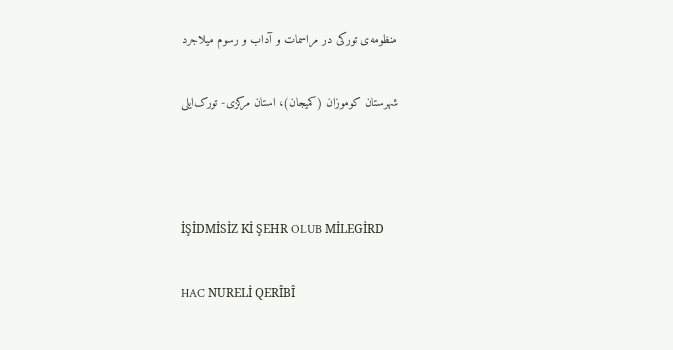منظومه‌ی تورکی در مراسمات و آداب و رسوم میلاجرد

شهرستان کوموزان (کمیجان)، استان مرکزی- تورک‌ایلی



İŞİDMİSİZ Kİ ŞEHR OLUB MİLEGİRD

HAC NURELİ QERÎBÎ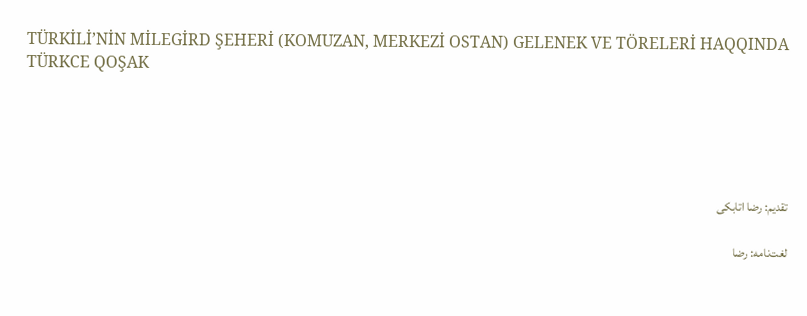TÜRKİLİ’NİN MİLEGİRD ŞEHERİ (KOMUZAN, MERKEZİ OSTAN) GELENEK VE TÖRELERİ HAQQINDA TÜRKCE QOŞAK





تقدیم: رضا اتابکی

لغت‌نامه: رضا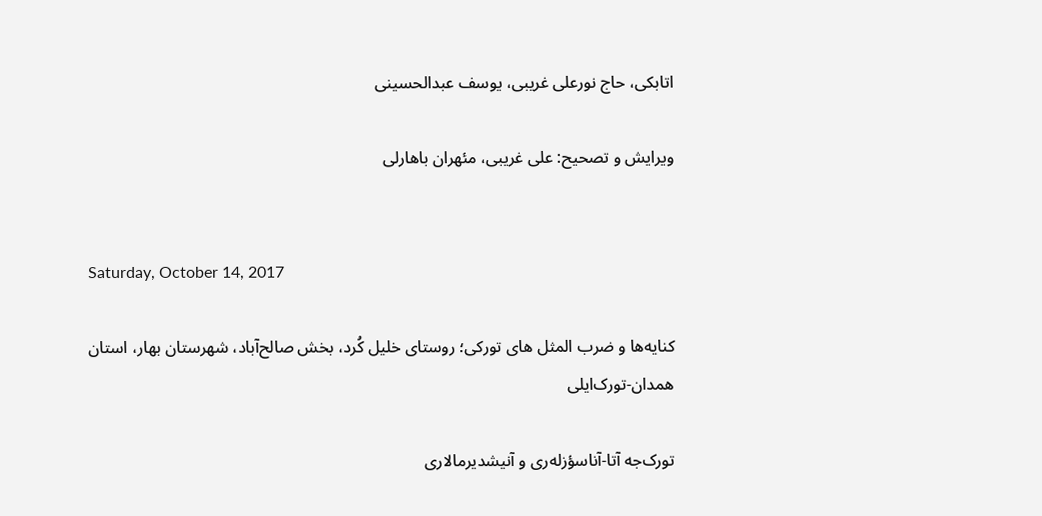اتابکی، حاج نورعلی غریبی، یوسف عبدالحسینی

ویرایش و تصحیح‌: علی غریبی، مئهران باهارلی


Saturday, October 14, 2017

کنایه‌ها و ضرب المثل های تورکی؛ روستای خلیل کُرد، بخش صالح‌آباد، شهرستان بهار، استان همدان-تورک‌ایلی

تورک‌جه آتا-آناسؤزله‌ری و آنیشدیرمالاری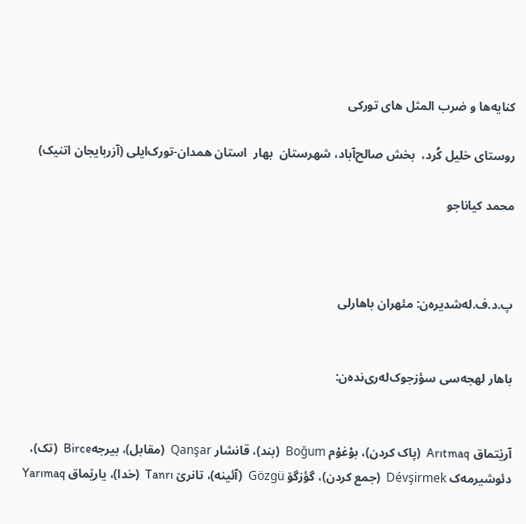کنایه‌ها و ضرب المثل های تورکی

روستای خلیل کُرد،  بخش صالح‌آباد، شهرستان  بهار  استان همدان-تورک‌ایلی (آزربایجان اتنیک)

محمد کیاناجو



پ.د.ف.له‌شديره‌ن: مئهران باهارلی


باهار لهجه‌سی سؤزجوک‌له‌ری‌نده‌ن:


آرێتماق Arıtmaq  (پاک کردن)، بوْغۇم Boğum  (بند)، قانشار Qanşar  (مقابل)، بیرجهBirce  (تک)، دئوشیرمه‌ک Dévşirmek  (جمع کردن)، گؤزگۆ Gözgü  (آئینه)، تانرێ Tanrı  (خدا)، یارێماق Yarımaq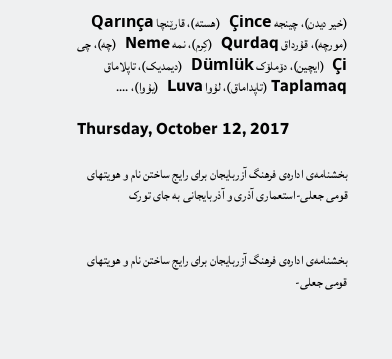(خیر دیدن)، چینجه Çince  (هسته)، قارێنچا Qarınça  (مورچه)، قۇرداق Qurdaq  (کِرم)، نمه Neme  (چه)، چی Çi  (ایچین)، دۆملۆک Dümlük  (دیمدیک)، تاپلاماق  Taplamaq (تاپداماق)، لۇوا Luva  (یۇوا)، ....

Thursday, October 12, 2017

بخشنامه‌ی اداره‌ی فرهنگ آزربايجان برای رايج ساختن نام و هويتهای قومی جعلی-استعماری آذری و آذربايجانی به جای تورک


بخشنامه‌ی اداره‌ی فرهنگ آزربايجان برای رايج ساختن نام و هويتهای قومی جعلی-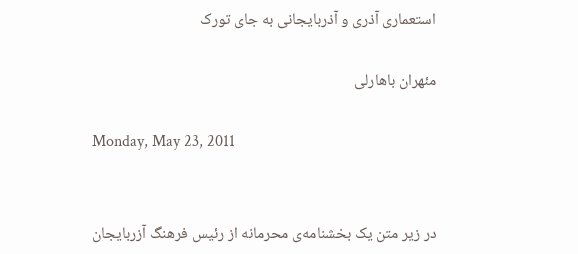استعماری آذری و آذربايجانی به جای تورک

مئهران باهارلی

Monday, May 23, 2011


در زیر متن یک بخشنامه‌ی محرمانه از رئیس فرهنگ آزربایجان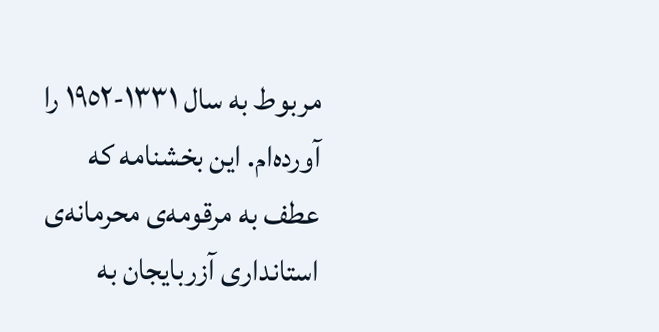مربوط به سال ١٣٣١-١٩٥٢ را آورده‌ام. این بخشنامه که عطف به مرقومه‌ی محرمانه‌ی استانداری آزربایجان به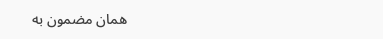همان مضمون به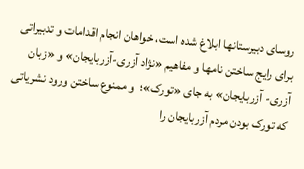روسای دبیرستانها ابلاغ شده است، خواهان انجام اقدامات و تدبیراتی برای رایج ساختن نامها و مفاهیم «نژاد آزری-آزربایجان» و «زبان آزری- آزربایجان» به جای «تورک»؛  و ممنوع ساختن ورود نشریاتی که تورک بودن مردم آزربایجان را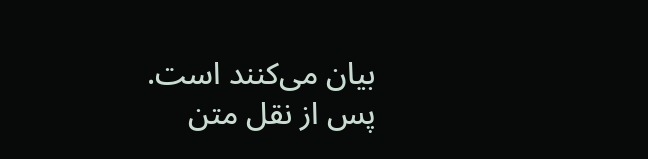بیان می‌کنند است. پس از نقل متن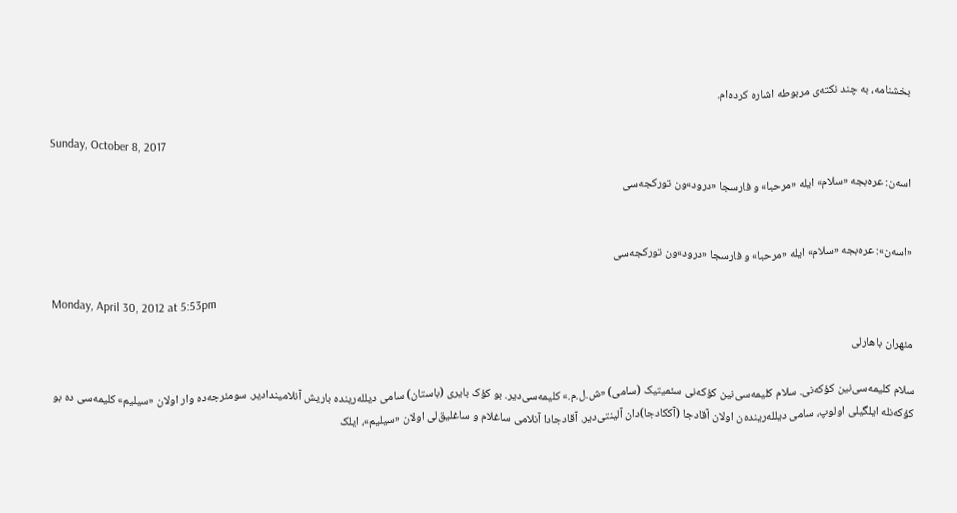بخشنامه، به چند نکته‌ی مربوطه اشاره کرده‌ام.

Sunday, October 8, 2017

اسه‌ن: عره‌بجه «سلام» ايله «مرحبا» و فارسجا «درود»ون تورکجه‌سی


«اسه‌ن»: عره‌بجه «سلام» ايله «مرحبا» و فارسجا «درود»ون تورکجه‌سی

Monday, April 30, 2012 at 5:53pm

مئهران باهارلی

سلام کليمه‌سی‌نين کؤکه‌نی. سلام کلیمه‌سی‌نین کؤکه‌نی سئمیتیک (سامی) «ش.ل.م.» کلیمه‌سی‌دیر. بو کؤک بایری (باستان) سامی دیلله‌رینده باریش آنلامیندادیر. سومئرجه‌ده وار اولان «سیلیم» کلیمه‌سی ده بو کؤکه‌نله ایلگیلی اولوپ، سامی دیلله‌رینده‌ن اولان آقادجا (آککادجا)دان آلینتی‌دیر. آقادجادا آنلامی ساغلام و ساغلیق‌لی اولان «سیلیم»، ایلک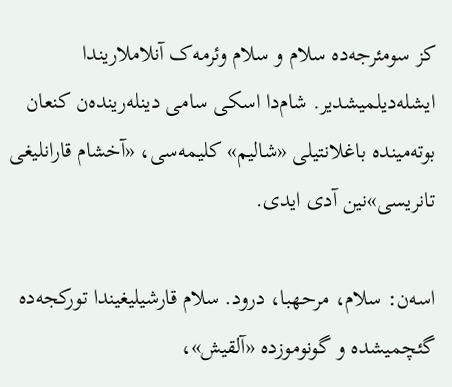کز سومئرجه‌ده سلام و سلام وئرمه‌ک آنلاملاریندا ایشله‌دیلمیشدیر. شام‌دا اسکی سامی دینله‌رینده‌ن کنعان بوته‌مینده باغلانتیلی «شالیم» کلیمه‌سی، «آخشام قارانلیغی تانریسی»نین آدی ایدی.

اسه‌ن: سلام، مرحهبا، درود. سلام قارشیلیغیندا تورکجه‌ده گئچمیشده و گونوموزده «آلقیش»،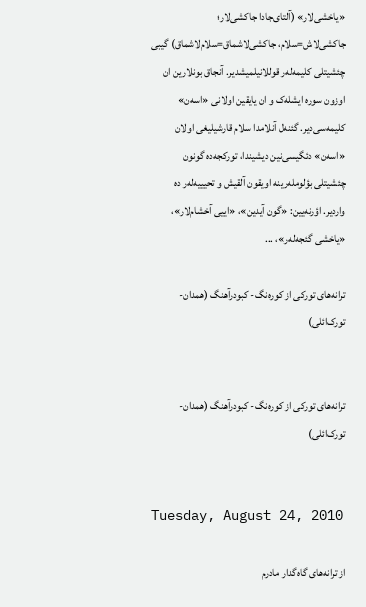«یاخشی‌لار» (آلتای‌جادا جاکشی‌لار؛ جاکشی‌لاش=سلام، جاکشی‌لاشماق=سلام‌لاشماق) گیبی چئشیتلی کلیمه‌له‌ر قوللانیلمیشدیر. آنجاق بونلارین ان اوزون سوره ایشله‌ک و ان یایقین اولانی «اسه‌ن» کلیمه‌سی‌دیر. گئنه‌ل آنلامدا سلام قارشیلیغی اولان «اسه‌ن» دئگیسی‌نین دیشیندا، تورکجه‌ده گونون چئشیتلی بؤلومله‌رینه اویقون آلقیش و تحیییه‌له‌ر ده واردیر. اؤرنه‌یین: «گون آیدین»، «اییی آخشام‌لار»، «یاخشی گئجه‌له‌ر»، ...

ترانه‌های تورکی از کوره‌نگ- کبودرآهنگ (همدان- تورک‌‌ائلی)


ترانه‌های تورکی از کوره‌نگ- کبودرآهنگ (همدان- تورک‌‌ائلی)


Tuesday, August 24, 2010

از ترانه‌های گاه‌گدار مادرم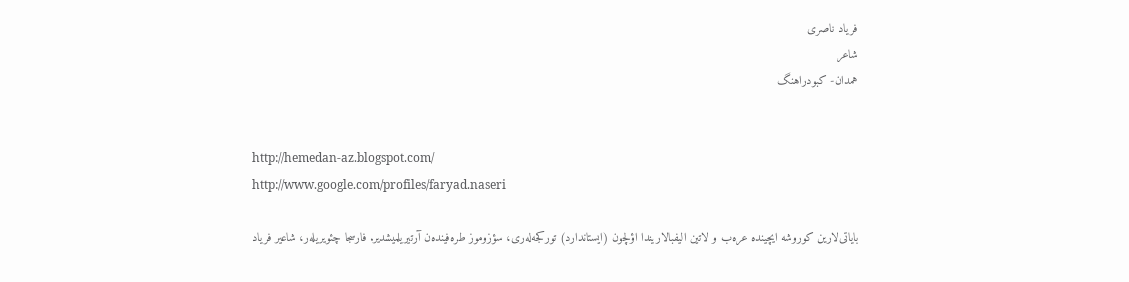فرياد ناصری
شاعر
همدان- کبودراهنگ


http://hemedan-az.blogspot.com/
http://www.google.com/profiles/faryad.naseri

بایاتی‌لارین کوروشه ایچینده‌ عره‌ب و لاتین الیفبالاریندا اؤلچون (ایستاندارد) تورکجه‌له‌ری، سؤزوموز طره‌فینده‌ن آرتیریلمیشدیر. فارسجا چئویریله‌ر، شاعیر فریاد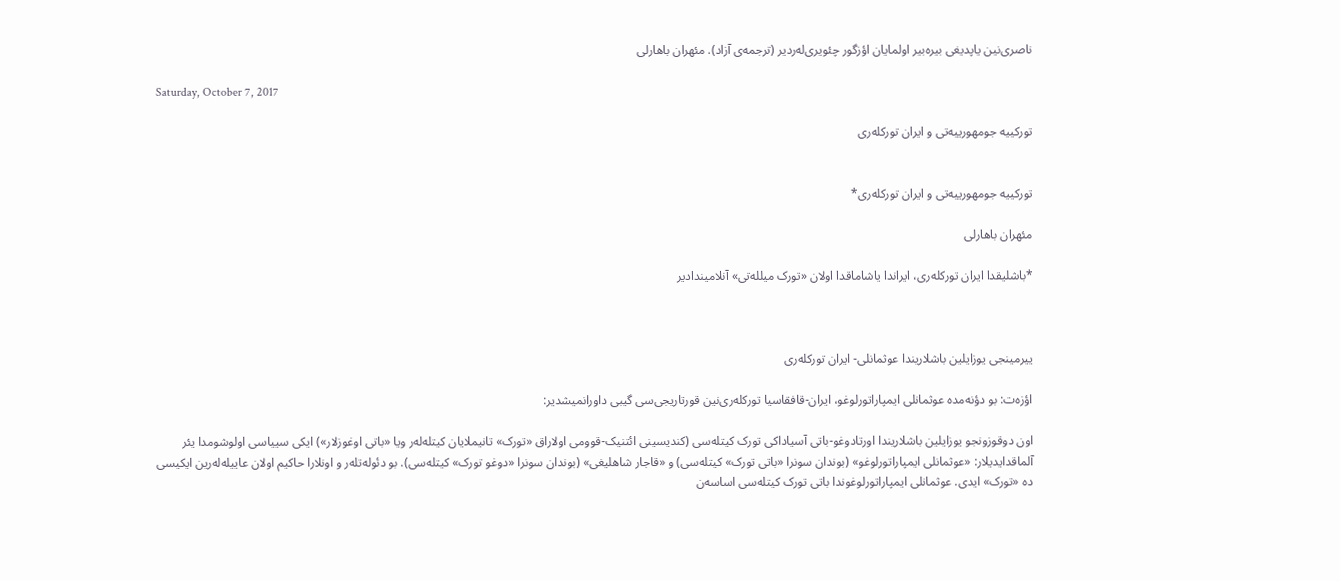ناصری‌نین یاپدیغی بیره‌بیر اولمایان اؤزگور چئویری‌له‌ردیر (ترجمه‌ی آزاد). مئهران باهارلی

Saturday, October 7, 2017

تورکييه جومهورييه‌تی و ايران تورکله‌ری


تورکييه جومهورييه‌تی و ايران تورکله‌ری*

مئهران باهارلی

*باشلیقدا ایران تورکله‌ری، ایراندا یاشاماقدا اولان «تورک میلله‌تی» آنلامیندادیر



ييرمينجی يوزايلين باشلاريندا عوثمانلی- ايران تورکله‌ری

اؤزه‌ت: بو دؤنه‌مده عوثمانلی ایمپاراتورلوغو، ایران-قافقاسیا تورکله‌ری‌نین قورتاریجی‌سی گیبی داورانمیشدیر:

اون دوقوزونجو یوزایلین باشلاریندا اورتادوغو-باتی آسیاداکی تورک کیتله‌سی (کندیسینی ائتنیک-قوومی اولاراق «تورک» تانیملایان کیتله‌له‌ر ویا «باتی اوغوزلار») ایکی سییاسی اولوشومدا یئر آلماقدایدیلار: «عوثمانلی ایمپاراتورلوغو» (بوندان سونرا «باتی تورک» کیتله‌سی) و «قاجار شاهلیغی» (بوندان سونرا «دوغو تورک» کیتله‌سی). بو دئوله‌تله‌ر و اونلارا حاکیم اولان عاییله‌له‌رین ایکیسی ده «تورک» ایدی. عوثمانلی ایمپاراتورلوغوندا باتی تورک کیتله‌سی اساسه‌ن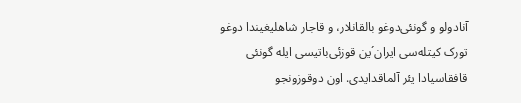آنادولو و گونئی‌دوغو بالقانلار، و قاجار شاهلیغیندا دوغو تورک کیتله‌سی ایران´ین قوزئی‌باتیسی ایله گونئی قافقاسیادا یئر آلماقدایدی. اون دوقوزونجو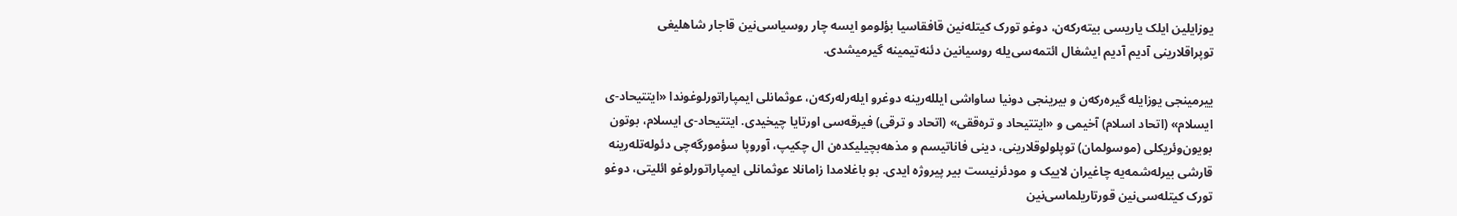یوزایلین ایلک یاریسی بیته‌رکه‌ن، دوغو تورک کیتله‌نین قافقاسیا بؤلومو ایسه چار روسیاسی‌نین قاجار شاهلیغی توپراقلارینی آدیم آدیم ایشغال ائتمه‌سی‌یله روسیانین دئنه‌تیمینه گیرمیشدی.

ییرمینجی یوزایله گیره‌رکه‌ن و بیرینجی دونیا ساواشی ایلله‌رینه دوغرو ایله‌رله‌رکه‌ن، عوثمانلی ایمپاراتورلوغوندا «ایتتیحاد-ی ایسلام» (اتحاد اسلام) آخیمی و «ایتتیحاد و تره‌ققی» (اتحاد و ترقی) فیرقه‌سی‌ اورتایا چیخیدی. ایتتیحاد-ی ایسلام، بوتون بویون‌وئریکلی (موسولمان) توپلولوقلارینی، دینی فاناتیسم و مذهه‌بچیلیکده‌ن ال چکیپ، آوروپا سؤمورگه‌چی دئوله‌تله‌رینه قارشی بیرله‌شمه‌یه چاغیران لاییک و مودئرنیست بیر پیروژه ایدی. بو باغلامدا زامانلا عوثمانلی ایمپاراتورلوغو ائلیتی، دوغو تورک کیتله‌سی‌نین قورتاریلماسی‌نین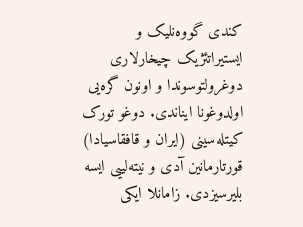کندی گووه‌نلیک و ایستیراتئژیک چیخارلاری دوغرولتوسوندا و اونون گره‌یی اولدوغونا ایناندی. دوغو تورک کیتله‌سینی (ایران و قافقاسیادا) قورتارمانین آدی و نیته‌لییی ایسه بلیرسیزدی. زامانلا ایکی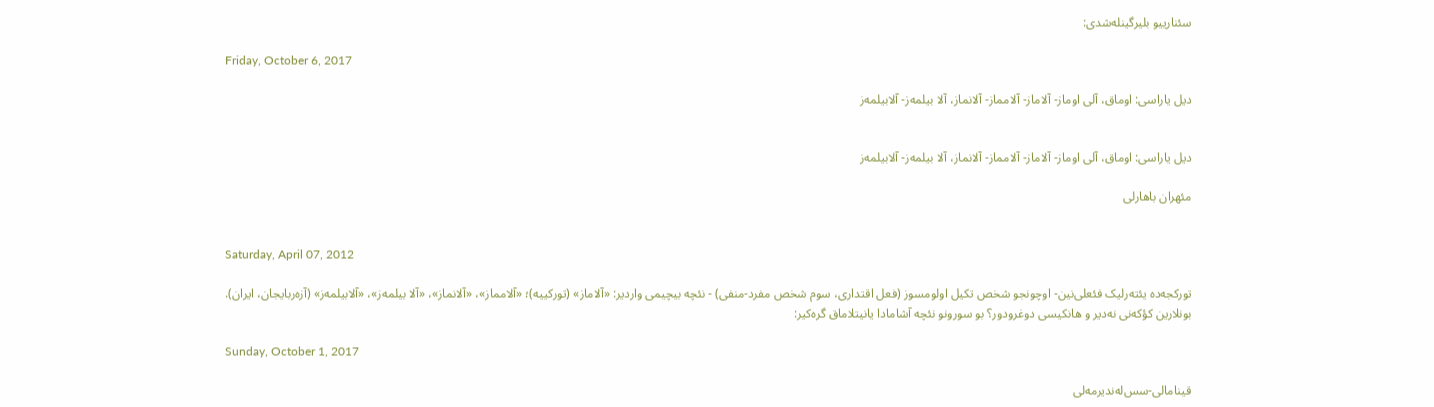سئنارییو بلیرگینله‌شدی:

Friday, October 6, 2017

ديل ياراسی: اوماق، آلی اوماز- آلاماز- آلامماز- آلانماز، آلا بيلمه‌ز- آلابيلمه‌ز


ديل ياراسی: اوماق، آلی اوماز- آلاماز- آلامماز- آلانماز، آلا بيلمه‌ز- آلابيلمه‌ز

مئهران باهارلی


Saturday, April 07, 2012

تورکجه‌ده یئته‌رلیک فئعلی‌نین- اوچونجو شخص تکیل اولومسوز (فعل اقتداری، سوم شخص مفرد-منفی) - نئچه بیچیمی واردیر: «آلاماز» (تورکییه)؛ «آلامماز»، «آلانماز»، «آلا بیلمه‌ز»، «آلابیلمه‌ز» (آزه‌ربایجان، ایران). بونلارین کؤکه‌نی نه‌دیر و هانکیسی دوغرودور؟ بو سورونو نئچه آشامادا یانیتلاماق گره‌کیر:

Sunday, October 1, 2017

قينامالی-سس‌له‌نديرمه‌لی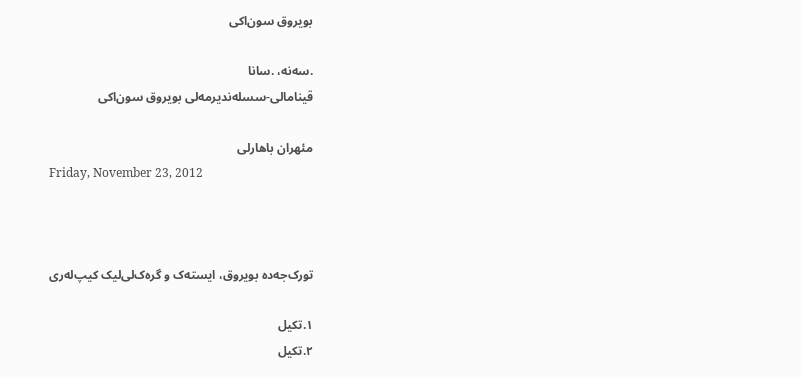بويروق سون‌اکی

.سه‌نه، .سانا
قینامالی-سسله‌ندیرمه‌لی بویروق سون‌اکی

مئهران باهارلی
Friday, November 23, 2012



تورک‌جه‌ده بویروق، ایسته‌ک و گره‌ک‌لی‌لیک کیپ‌له‌ری

١.تکیل
٢.تکیل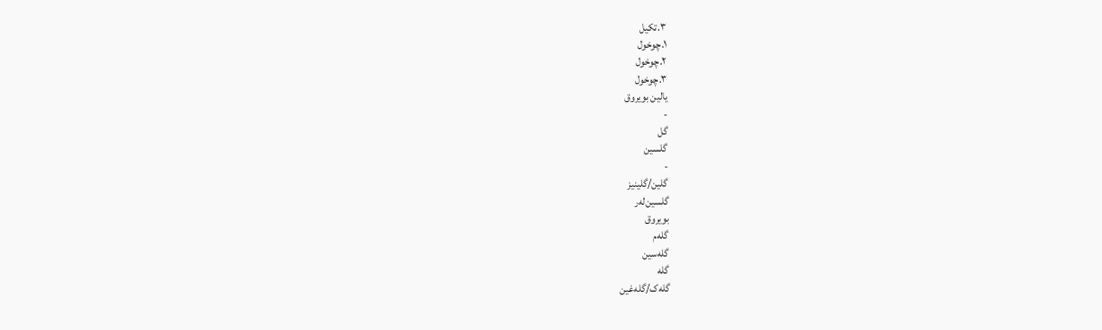٣.تکیل
١.چوخول
٢.چوخول
٣.چوخول
یالین بویروق
-
گل
گلسین
-
گلین/گلینیز
گلسین‌له‌ر
بویروق
گله‌م
گله‌سین
گله
گله‌ک/گله‌غین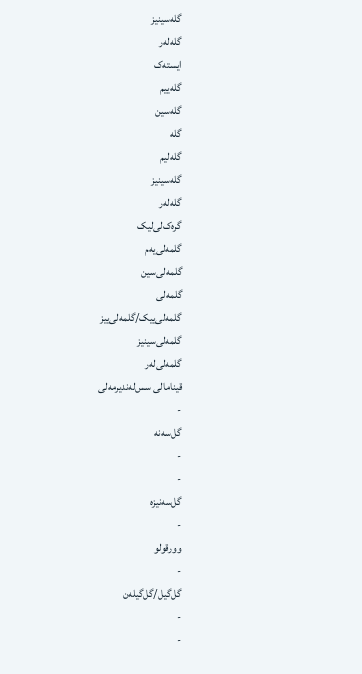گله‌سینیز
گله‌له‌ر
ایسته‌ک
گله‌ییم
گله‌سین
گله
گله‌لیم
گله‌سینیز
گله‌له‌ر
گره‌ک‌لی‌لیک
گلمه‌لی‌یه‌م
گلمه‌لی‌سین
گلمه‌لی
گلمه‌لی‌ییک/گلمه‌لی‌ییز
گلمه‌لی‌سینیز
گلمه‌لی‌له‌ر
قینامالی سس‌له‌ندیرمه‌لی
-
گل‌سه‌نه
-
-
گل‌سه‌نیزه
-
وورقولو
-
گل‌گیل/گل‌گیله‌ن
-
-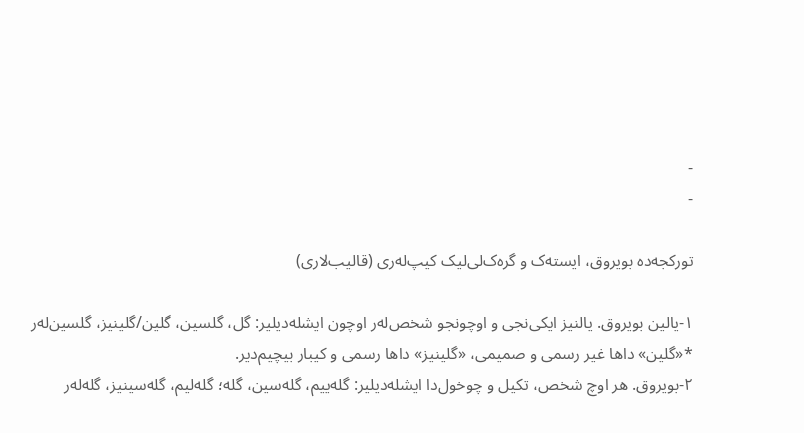-
-

تورکجه‌ده بویروق، ایسته‌ک و گره‌ک‌لی‌لیک کیپ‌له‌ری (قالیب‌لاری)

١-یالین بویروق. یالنیز ایکی‌نجی و اوچونجو شخص‌له‌ر اوچون ایشله‌دیلیر: گل، گلسین، گلین/گلینیز، گلسین‌له‌ر
*«گلین» داها غیر رسمی و صمیمی، «گلینیز» داها رسمی و کیبار بیچیم‌دیر.
٢-بویروق. هر اوچ شخص، تکیل و چوخول‌دا ایشله‌دیلیر: گله‌ییم، گله‌سین، گله؛ گله‌لیم، گله‌سینیز، گله‌له‌ر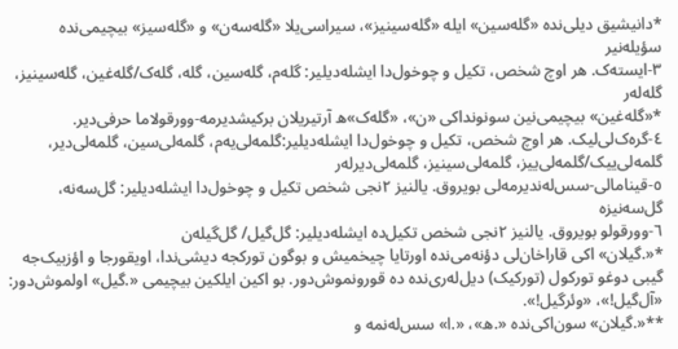*دانیشیق دیلی‌نده «گله‌سین» ایله «گله‌سینیز»، سیراسی‌یلا «گله‌سه‌ن» و «گله‌سیز» بیچیمی‌نده سؤیله‌نیر
٣-ایسته‌ک. هر اوچ شخص، تکیل و چوخول‌دا ایشله‌دیلیر: گله‌م، گله‌سین، گله، گله‌ک/گله‌غین، گله‌سینیز، گله‌له‌ر
*«گله‌غین» بیچیمی‌نین سونونداکی «ن»، «گله‌ک»ه آرتیریلان برکیشدیرمه-وورقولاما حرفی‌دیر.
٤-گره‌ک‌لی‌لیک. هر اوچ شخص، تکیل و چوخول‌دا ایشله‌دیلیر:گلمه‌لی‌یه‌م، گلمه‌لی‌سین، گلمه‌لی‌دیر، گلمه‌لی‌ییک/گلمه‌لی‌ییز، گلمه‌لی‌سینیز، گلمه‌لی‌دیرله‌ر
٥-قینامالی-سس‌له‌ندیرمه‌لی بویروق. یالنیز ٢‌نجی شخص تکیل و چوخول‌دا ایشله‌دیلیر: گل‌سه‌نه، گل‌سه‌نیزه
٦-وورقولو بویروق. یالنیز ٢نجی شخص تکیل‌ده ایشله‌دیلیر: گل‌گیل/ گل‌گیله‌ن
*«.گیلان» اکی قاراخان‌لی دؤنه‌می‌نده‌ اورتایا چیخمیش و بوگون تورکجه دیشی‌ندا، اویقورجا و اؤزبیک‌جه گیبی دوغو تورکول (تورکیک) دیل‌له‌ری‌نده ده قورونموش‌دور. بو اکین ایلکین بیچیمی «.گیل» اولموش‌دور: «آل‌گیل!»، «وئرگیل!».
**«.گیلان» سون‌اکی‌نده «.ه»، «.ا» سس‌له‌نمه و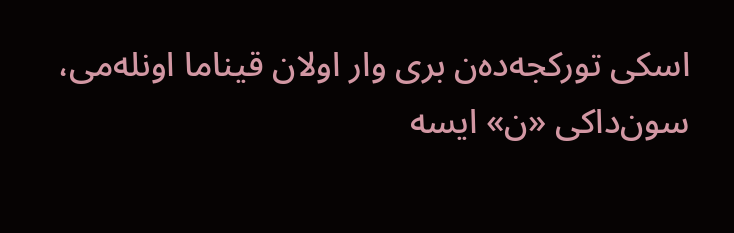اسکی تورکجه‌ده‌ن بری وار اولان قیناما اونله‌می، سون‌داکی «ن» ایسه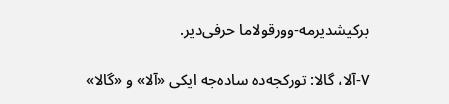برکیشدیرمه-وورقولاما حرفی‌دیر.

٧-آلا، گالا: تورکجه‌ده ساده‌جه ایکی «آلا» و «گالا»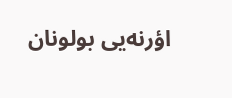اؤرنه‌یی بولونان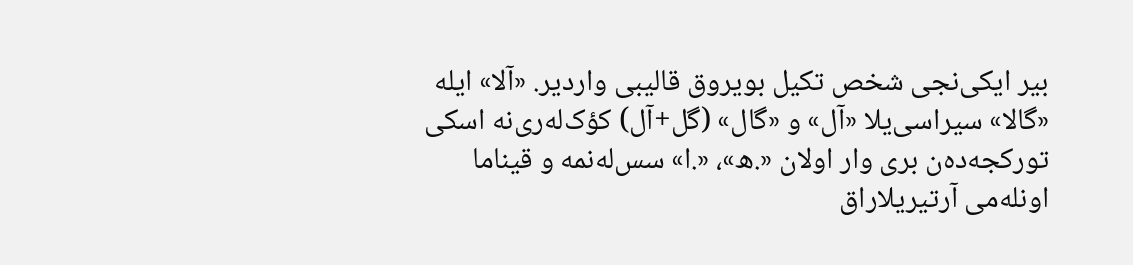بیر ایکی‌نجی شخص تکیل بویروق قالیبی واردیر. «آلا» ایله «گالا» سیراسی‌یلا «آل» و «گال» (گل+آل) کؤک‌له‌ری‌نه اسکی تورکجه‌ده‌ن بری وار اولان «.ه»، «.ا» سس‌له‌نمه و قیناما اونله‌می آرتیریلاراق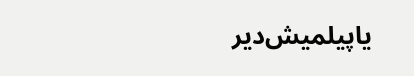یاپیلمیش‌دیر